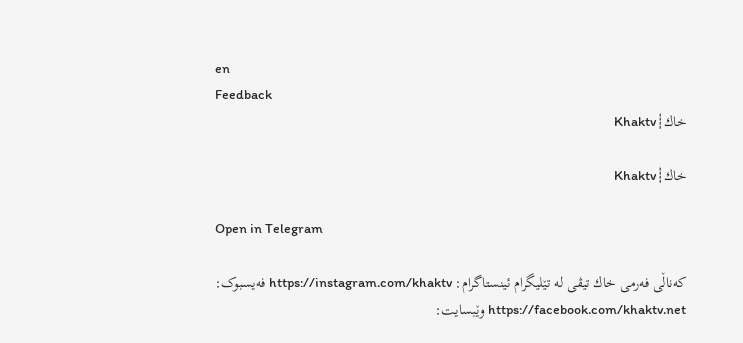en
Feedback
خاك┊Khaktv

خاك┊Khaktv

Open in Telegram

کەناڵی فەرمی خاك تیڤی لە تێلیگرام ئینستاگرام: https://instagram.com/khaktv فەیسبوک: https://facebook.com/khaktv.net وێبسایت: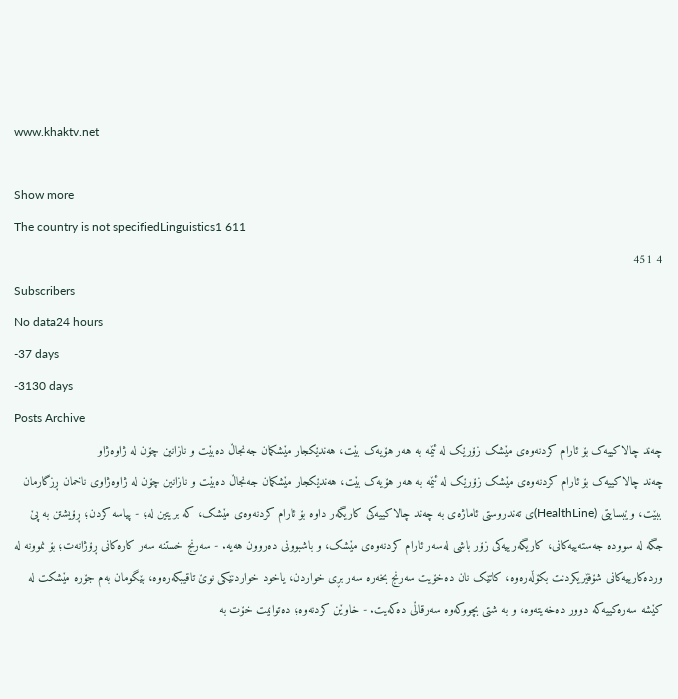www.khaktv.net

Show more
The country is not specifiedLinguistics1 611
4 451
Subscribers
No data24 hours
-37 days
-3130 days
Posts Archive
چەند چالاکییەک بۆ ئارام کردنەوەی مێشک زۆرێک لە ئێمە بە هەر هۆیەک بێت، هەندێکجار مێشکمان جەنجاڵ دەبێت و نازانین چۆن لە ژاوەژاو
چەند چالاکییەک بۆ ئارام کردنەوەی مێشک زۆرێک لە ئێمە بە هەر هۆیەک بێت، هەندێکجار مێشکمان جەنجاڵ دەبێت و نازانین چۆن لە ژاوەژاوی ناخمان ڕزگارمان ببێت، وێبسایتی (HealthLine)ی تەندروستی ئاماژەی بە چەند چالاکییەکی کاریگەر داوە بۆ ئارام کردنەوەی مێشک، کە بریتین لە؛ - پیاسە کردن؛ ڕۆیشتن بە پێ جگە لە سوودە جەستەییەکانی، کاریگەرییەکی زۆر باشی لەسەر ئارام کردنەوەی مێشک، و باشبوونی دەروون هەیە. - سەرنج خستنە سەر کارەکانی ڕۆژانەت؛ بۆ نموونە لە وردەکارییەکانی شۆفێریکردنت بکۆڵەرەوە، کاتێک نان دەخۆیت سەرنج بخەرە سەر بڕی خواردن، یاخود خواردنێکی نوێ تاقیبکەرەوە، بێگومان بەم جۆرە مێشکت لە کێشە سەرەکییەکە دوور دەخەیتەوە، و بە شتی بچووکەوە سەرقاڵی دەکەیت. - خاوێن کردنەوە؛ دەتوانیت خۆت بە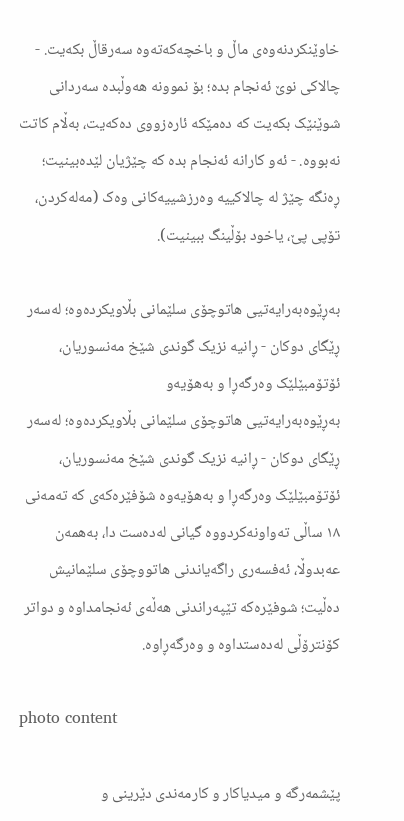خاوێنکردنەوەی ماڵ و باخچەکەتەوە سەرقاڵ بکەیت. - چالاکی نوێ ئەنجام بدە؛ بۆ نموونە هەوڵبدە سەردانی شوێنێک بکەیت کە دەمێکە ئارەزووی دەکەیت، بەڵام کاتت نەبووە. - ئەو کارانە ئەنجام بدە کە چێژیان لێدەبینیت؛ ڕەنگە چێژ لە چالاکییە وەرزشییەکانی وەک (مەلەکردن، تۆپی پێ، یاخود بۆڵینگ ببینیت).

بەڕێوەبەرایەتیی هاتوچۆی سلێمانی بڵاویکردەوە؛ لەسەر ڕێگای دوکان - ڕانیە نزیک گوندی شێخ مەنسوریان، ئۆتۆمبێلێک وەرگەڕا و بەهۆیەو
بەڕێوەبەرایەتیی هاتوچۆی سلێمانی بڵاویکردەوە؛ لەسەر ڕێگای دوکان - ڕانیە نزیک گوندی شێخ مەنسوریان، ئۆتۆمبێلێک وەرگەڕا و بەهۆیەوە شۆفێرەکەی کە تەمەنی ١٨ ساڵی تەواونەکردووە گیانی لەدەست دا، بەھمەن عەبدوڵا، ئەفسەری راگەیاندنی ھاتووچۆی سلێمانیش دەڵیت؛ شوفێرەکە تێپەراندنی ھەڵەی ئەنجامداوە و دواتر کۆنترۆڵی لەدەستداوە و وەرگەڕاوە.

photo content

پێشمەرگە و میدیاکار و کارمەندی دێرینی و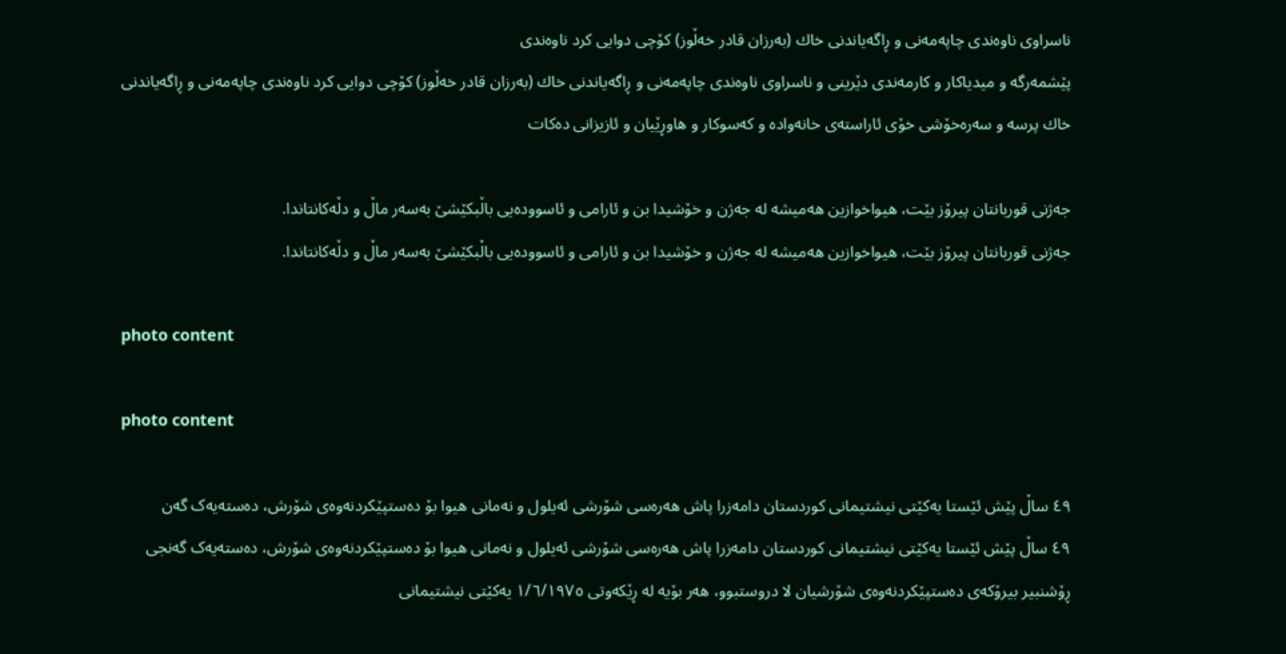ناسراوی ناوەندی چاپەمەنی و ڕاگەیاندنی خاك (بەرزان قادر خەڵوز) کۆچی دوایی کرد ناوەندی
پێشمەرگە و میدیاکار و کارمەندی دێرینی و ناسراوی ناوەندی چاپەمەنی و ڕاگەیاندنی خاك (بەرزان قادر خەڵوز) کۆچی دوایی کرد ناوەندی چاپەمەنی و ڕاگەیاندنی خاك پرسە و سەرەخۆشی خۆی ئاراستەی خانەوادە و کەسوکار و هاوڕێیان و ئازیزانی دەکات

جەژنی قوربانتان پیرۆز بێت، هیواخوازین هەمیشە لە جەژن و خۆشیدا بن و ئارامی و ئاسوودەیی باڵبکێشێ بەسەر ماڵ و دڵەکانتاندا.
جەژنی قوربانتان پیرۆز بێت، هیواخوازین هەمیشە لە جەژن و خۆشیدا بن و ئارامی و ئاسوودەیی باڵبکێشێ بەسەر ماڵ و دڵەکانتاندا.

photo content

photo content

٤٩ ساڵ پێش ئێستا یەکێتی نیشتیمانی کوردستان دامەزرا پاش هەرەسی شۆرشی ئەیلول و نەمانی هیوا بۆ دەستپێکردنەوەی شۆرش، دەستەیەک گەن
٤٩ ساڵ پێش ئێستا یەکێتی نیشتیمانی کوردستان دامەزرا پاش هەرەسی شۆرشی ئەیلول و نەمانی هیوا بۆ دەستپێکردنەوەی شۆرش، دەستەیەک گەنجی ڕۆشنبیر بیرۆکەی دەستپێکردنەوەی شۆرشیان لا دروستبوو، هەر بۆیە لە ڕێکەوتی ١/٦/١٩٧٥ یەکێتی نیشتیمانی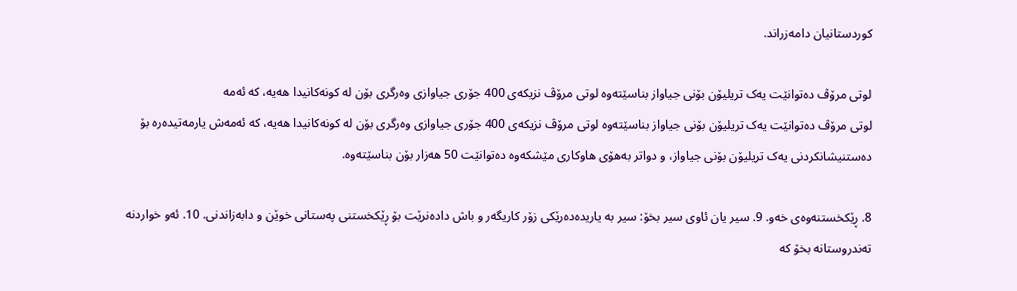کوردستانیان دامەزراند.

لوتی مرۆڤ دەتوانێت یەک تریلیۆن بۆنی جیاواز بناسێتەوە لوتی مرۆڤ نزیکەی 400 جۆری جیاوازی وەرگری بۆن لە کونەکانیدا هەیە، کە ئەمە
لوتی مرۆڤ دەتوانێت یەک تریلیۆن بۆنی جیاواز بناسێتەوە لوتی مرۆڤ نزیکەی 400 جۆری جیاوازی وەرگری بۆن لە کونەکانیدا هەیە، کە ئەمەش یارمەتیدەرە بۆ دەستنیشانکردنی یەک تریلیۆن بۆنی جیاواز، و دواتر بەهۆی هاوکاری مێشکەوە دەتوانێت 50 هەزار بۆن بناسێتەوە.

8. ڕێکخستنەوەی خەو. 9. سیر یان ئاوی سیر بخۆ: سیر بە یاریدەدەرێکی زۆر کاریگەر و باش دادەنرێت بۆ ڕێکخستنی پەستانی خوێن و دابەزاندنی. 10. ئەو خواردنە تەندروستانە بخۆ کە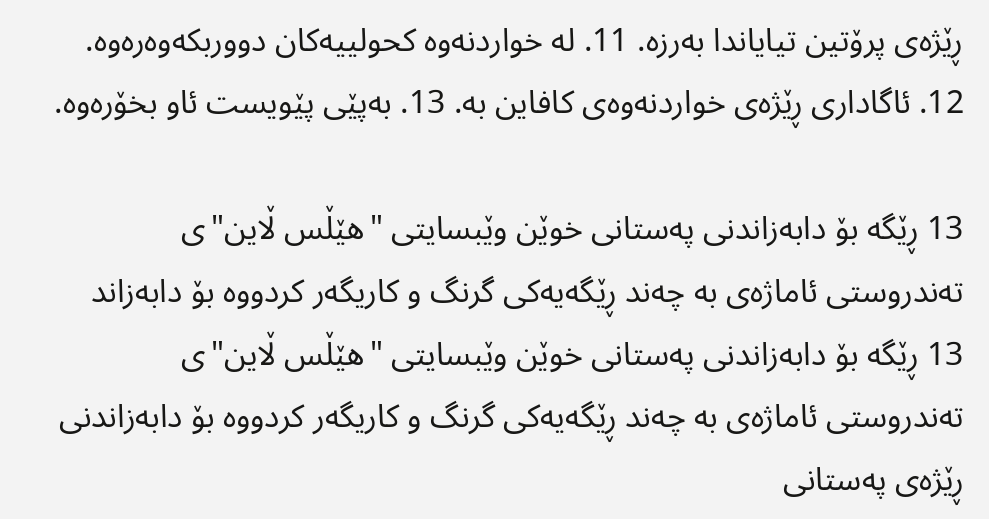ڕێژەی پرۆتین تیایاندا بەرزە. 11. لە خواردنەوە کحولییەکان دووربکەوەرەوە. 12. ئاگاداری ڕێژەی خواردنەوەی کافاین بە. 13. بەپێی پێویست ئاو بخۆرەوە.

13 ڕێگە بۆ دابەزاندنی پەستانی خوێن وێبسایتی "هێڵس ڵاین"ی تەندروستی ئاماژەی بە چەند ڕێگەیەکی گرنگ و کاریگەر کردووە بۆ دابەزاند
13 ڕێگە بۆ دابەزاندنی پەستانی خوێن وێبسایتی "هێڵس ڵاین"ی تەندروستی ئاماژەی بە چەند ڕێگەیەکی گرنگ و کاریگەر کردووە بۆ دابەزاندنی ڕێژەی پەستانی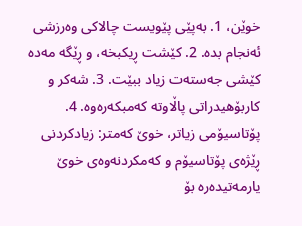خوێن، 1. بەپێی پێویست چالاکی وەرزشی ئەنجام بدە. 2. کێشت ڕیکبخە، و ڕێگە مەدە کێشی جەستەت زیاد ببێت. 3. شەکر و کاربۆهیدراتی پاڵاوتە کەمبکەرەوە. 4. پۆتاسیۆمی زیاتر، خوێ کەمتر: زیادکردنی ڕێژەی پۆتاسیۆم و کەمکردنەوەی خوێ یارمەتیدەرە بۆ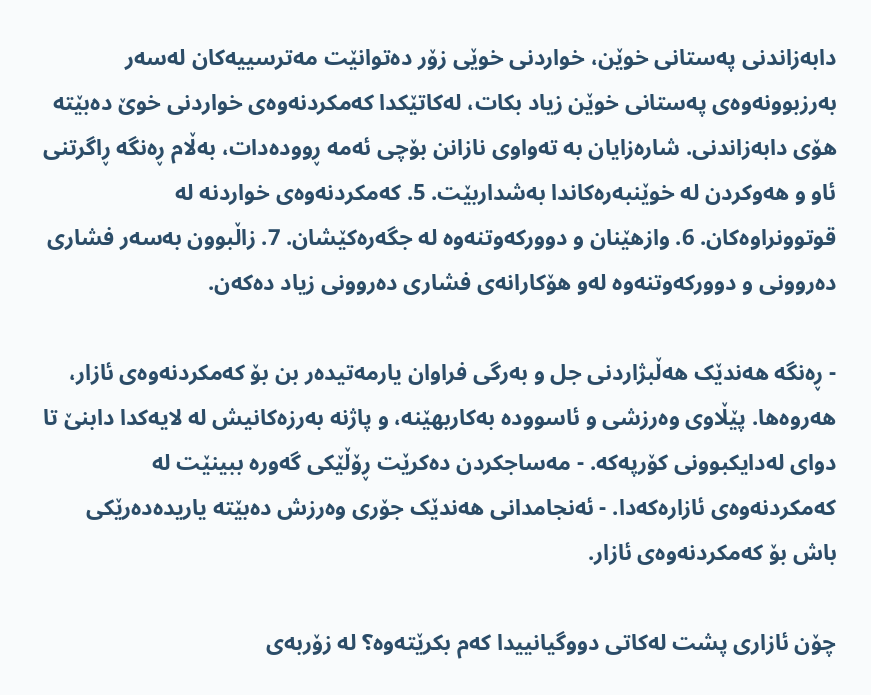دابەزاندنی پەستانی خوێن، خواردنی خوێی زۆر دەتوانێت مەترسییەکان لەسەر بەرزبوونەوەی پەستانی خوێن زیاد بکات، لەکاتێکدا کەمکردنەوەی خواردنی خوێ دەبێتە هۆی دابەزاندنی. شارەزایان بە تەواوی نازانن بۆچی ئەمە ڕوودەدات، بەڵام ڕەنگە ڕاگرتنی ئاو و هەوکردن لە خوێنبەرەکاندا بەشداربێت. 5. کەمکردنەوەی خواردنە لە قوتوونراوەکان. 6. وازهێنان و دوورکەوتنەوە لە جگەرەکێشان. 7. زاڵبوون بەسەر فشاری دەروونی و دوورکەوتنەوە لەو هۆکارانەی فشاری دەروونی زیاد دەکەن.

- ڕەنگە هەندێک هەڵبژاردنی جل و بەرگی فراوان یارمەتیدەر بن بۆ کەمکردنەوەی ئازار، هەروەها. پێڵاوی وەرزشی و ئاسوودە بەکاربهێنە، و پاژنە بەرزەکانیش لە لایەکدا دابنێ تا دوای لەدایکبوونی کۆرپەکە. - مەساجکردن دەکرێت ڕۆڵێکی گەورە ببینێت لە کەمکردنەوەی ئازارەکەدا. - ئەنجامدانی هەندێک جۆری وەرزش دەبێتە یاریدەدەرێکی باش بۆ کەمکردنەوەی ئازار.

چۆن ئازاری پشت لەکاتی دووگیانییدا کەم بکرێتەوە؟ لە زۆربەی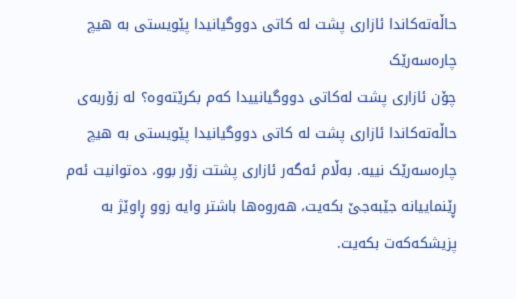حاڵەتەکاندا ئازاری پشت لە کاتی دووگیانیدا پێویستی بە هیچ چارەسەرێک
چۆن ئازاری پشت لەکاتی دووگیانییدا کەم بکرێتەوە؟ لە زۆربەی حاڵەتەکاندا ئازاری پشت لە کاتی دووگیانیدا پێویستی بە هیچ چارەسەرێک نییە. بەڵام ئەگەر ئازاری پشتت زۆر بوو، دەتوانیت ئەم ڕێنماییانە جێبەجێ بکەیت، هەروەها باشتر وایە زوو ڕاوێژ بە پزیشکەکەت بکەیت.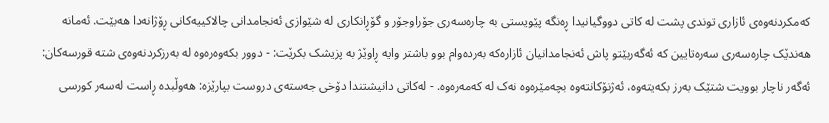کەمکردنەوەی ئازاری توندی پشت لە کاتی دووگیانیدا ڕەنگە پێویستی بە چارەسەری جۆراوجۆر و گۆڕانکاری لە شێوازی ئەنجامدانی چالاکییەکانی ڕۆژانەدا هەبێت. ئەمانە هەندێک چارەسەری سەرەتایین کە ئەگەربێتو پاش ئەنجامدانیان ئازارەکە بەردەوام بوو باشتر وایە ڕاوێژ بە پزیشک بکرێت: - دوور بکەوەرەوە لە بەرزکردنەوەی شتە قورسەکان: ئەگەر ناچار بوویت شتێک بەرز بکەیتەوە، ئەژنۆکانتەوە بچەمێرەوە نەک لە کەمەرەوە. - لەکاتی دانیشتندا دۆخی جەستەی دروست بپارێزە: هەوڵبدە ڕاست لەسەر کورسی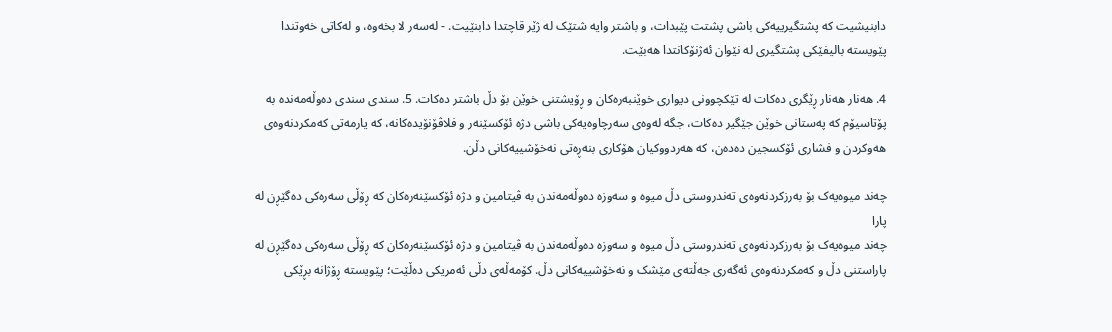دابنیشیت کە پشتگیرییەکی باشی پشتت پێبدات، و باشتر وایە شتێک لە ژێر قاچتدا دابنێیت. - لەسەر لا بخەوە، و لەکاتی خەوتندا پێویستە بالیفێکی پشتگیری لە نێوان ئەژنۆکانتدا هەبێت.

4. هەنار هەنار ڕێگری دەکات لە تێکچوونی دیواری خوێنبەرەکان و ڕۆیشتنی خوێن بۆ دڵ باشتر دەکات. 5. سندی سندی دەوڵەمەندە بە پۆتاسیۆم کە پەستانی خوێن جێگیر دەکات، جگە لەوەی سەرچاوەیەکی باشی دژە ئۆکسێنەر و فلاڤۆنۆیدەکانە، کە یارمەتی کەمکردنەوەی هەوکردن و فشاری ئۆکسجین دەدەن، کە هەردووکیان هۆکاری بنەڕەتی نەخۆشییەکانی دڵن.

چەند میوەیەک بۆ بەرزکردنەوەی تەندروستی دڵ میوە و سەوزە دەوڵەمەندن بە ڤیتامین و دژە ئۆکسێنەرەکان کە ڕۆڵی سەرەکی دەگێڕن لە پارا
چەند میوەیەک بۆ بەرزکردنەوەی تەندروستی دڵ میوە و سەوزە دەوڵەمەندن بە ڤیتامین و دژە ئۆکسێنەرەکان کە ڕۆڵی سەرەکی دەگێڕن لە پاراستنی دڵ و کەمکردنەوەی ئەگەری جەڵتەی مێشک و نەخۆشییەکانی دڵ. کۆمەڵەی دڵی ئەمریکی دەڵێت؛ پێویستە ڕۆژانە بڕێکی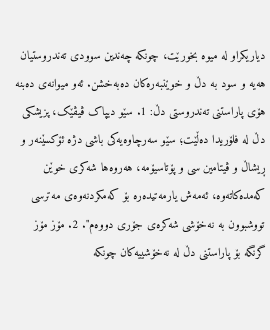دیاریکراو لە میوە بخورێت، چونکە چەندین سوودی تەندروستیان هەیە و سود بە دڵ و خوێنبەرەکان دەبەخشن. ئەو میوانەی دەبنە هۆی پاراستنی تەندروستی دڵ: 1. سێو دیپاک ڤیڤێک، پزیشکی دڵ لە فلۆریدا دەڵێت؛ سێو سەرچاوەیەکی باشی دژە ئۆکسێنەر و ڕیشاڵ و ڤیتامین سی و پۆتاسیۆمە، هەروەها شەکری خوێن کەمدەکاتەوە، ئەمەش یارمەتیدەرە بۆ کەمکردنەوەی مەترسی تووشبوون بە نەخۆشی شەکرەی جۆری دووەم". 2. مۆز مۆز گرنگە بۆ پاراستنی دڵ لە نەخۆشییەکان چونکە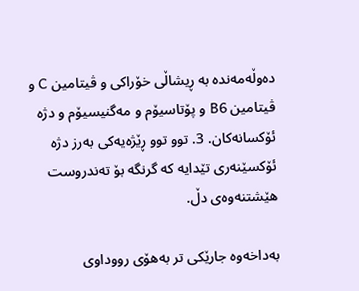دەوڵەمەندە بە ڕیشاڵی خۆراکی و ڤیتامین C و ڤیتامین B6 و پۆتاسیۆم و مەگنیسیۆم و دژە ئۆکسانەکان. 3. توو توو ڕێژەیەکی بەرز دژە ئۆکسێنەری تێدایە کە گرنگە بۆ تەندروست هێشتنەوەی دڵ.

بەداخەوە جارێکی تر بەهۆی رووداوی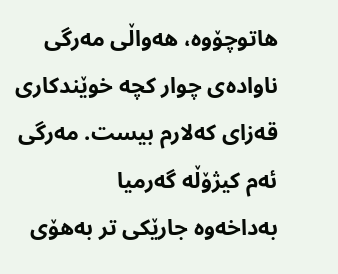هاتوچۆوە، هەواڵی مەرگی ناوادەی چوار کچە خوێندکاری قەزای کەلارم بیست. مەرگی ئەم کیژۆڵە گەرمیا
بەداخەوە جارێکی تر بەهۆی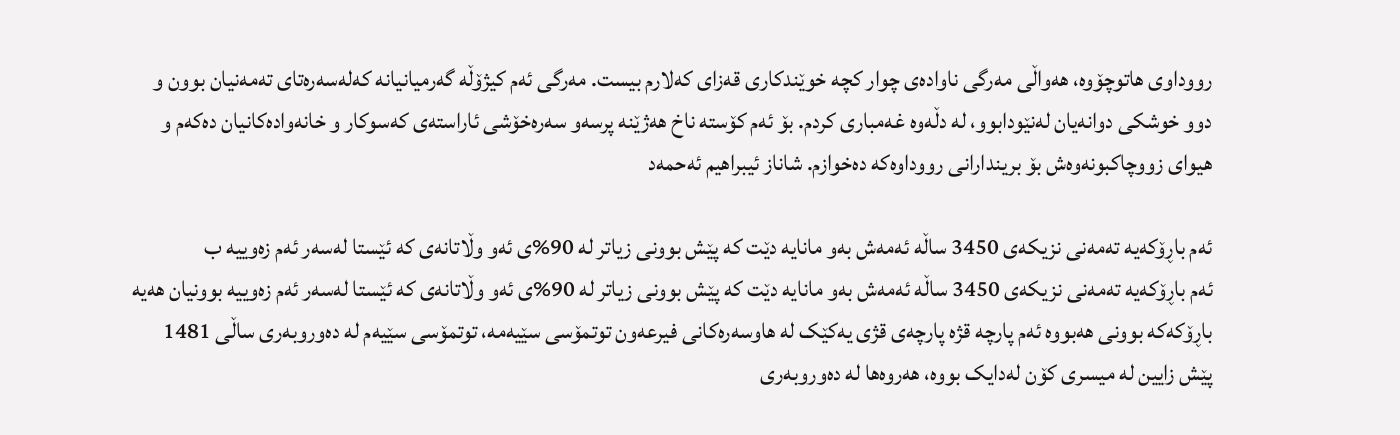رووداوی هاتوچۆوە، هەواڵی مەرگی ناوادەی چوار کچە خوێندکاری قەزای کەلارم بیست. مەرگی ئەم کیژۆڵە گەرمیانیانە کەلەسەرەتای تەمەنیان بوون و دوو خوشکی دوانەیان لەنێودابوو، لە دڵەوە غەمباری کردم. بۆ ئەم کۆستە ناخ هەژێنە پرسەو سەرەخۆشی ئاراستەی کەسوکار و خانەوادەکانیان دەکەم و هیوای زووچاکبونەوەش بۆ بریندارانی رووداوەکە دەخوازم. شاناز ئیبراهیم ئەحمەد

ئەم باڕۆکەیە تەمەنی نزیکەی 3450 ساڵە ئەمەش بەو مانایە دێت کە پێش بوونی زیاتر لە 90%ی ئەو وڵاتانەی کە ئێستا لەسەر ئەم زەوییە ب
ئەم باڕۆکەیە تەمەنی نزیکەی 3450 ساڵە ئەمەش بەو مانایە دێت کە پێش بوونی زیاتر لە 90%ی ئەو وڵاتانەی کە ئێستا لەسەر ئەم زەوییە بوونیان هەیە باڕۆکەکە بوونی هەبووە ئەم پارچە قژە پارچەی قژی یەکێک لە هاوسەرەکانی فیرعەون توتمۆسی سێیەمە، توتمۆسی سێیەم لە دەوروبەری ساڵی 1481 پێش زایین لە میسری کۆن لەدایک بووە، هەروەها لە دەوروبەری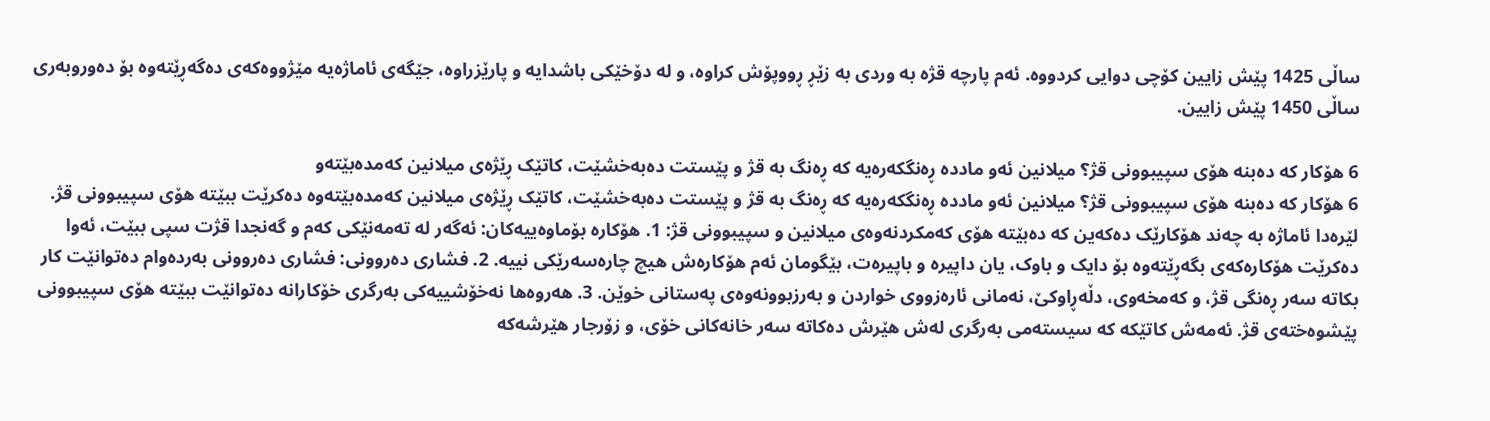ساڵی 1425 پێش زایین کۆچی دوایی کردووە. ئەم پارچە قژە بە وردی بە زێڕ ڕووپۆش کراوە، و لە دۆخێکی باشدایە و پارێزراوە، جێگەی ئاماژەیە مێژووەکەی دەگەڕێتەوە بۆ دەوروبەری ساڵی 1450 پێش زایین.

6 هۆکار کە دەبنە هۆی سپیبوونی قژ؟ میلانین ئەو ماددە ڕەنگکەرەیە کە ڕەنگ بە قژ و پێستت دەبەخشێت، کاتێک ڕێژەی میلانین کەمدەبێتەو
6 هۆکار کە دەبنە هۆی سپیبوونی قژ؟ میلانین ئەو ماددە ڕەنگکەرەیە کە ڕەنگ بە قژ و پێستت دەبەخشێت، کاتێک ڕێژەی میلانین کەمدەبێتەوە دەکرێت ببێتە هۆی سپیبوونی قژ. لێرەدا ئاماژە بە چەند هۆکارێک دەکەین کە دەبێتە هۆی کەمکردنەوەی میلانین و سپیبوونی قژ: 1. هۆکارە بۆماوەییەکان: ئەگەر لە تەمەنێکی کەم و گەنجدا قژت سپی ببێت، ئەوا دەکرێت هۆکارەکەی بگەڕێتەوە بۆ دایک و باوک، یان داپیرە و باپیرەت، بێگومان ئەم هۆکارەش هیچ چارەسەرێکی نییە. 2. فشاری دەروونی: فشاری دەروونی بەردەوام دەتوانێت کار بکاتە سەر ڕەنگی قژ، و کەمخەوی، دڵەڕاوکێ، نەمانی ئارەزووی خواردن و بەرزبوونەوەی پەستانی خوێن. 3. هەروەها نەخۆشییەکی بەرگری خۆکارانە دەتوانێت ببێتە هۆی سپیبوونی پێشوەختەی قژ. ئەمەش کاتێکە کە سیستەمی بەرگری لەش هێرش دەکاتە سەر خانەکانی خۆی، و زۆرجار هێرشەکە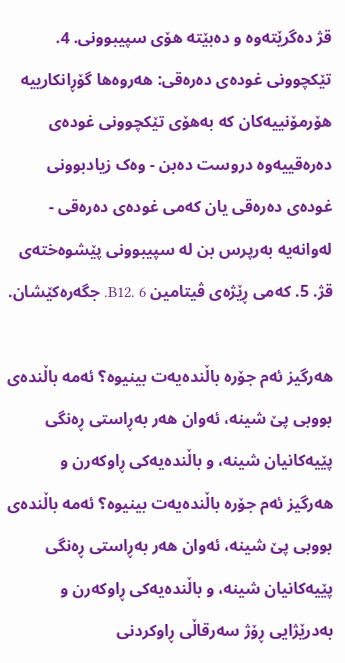قژ دەگرێتەوە و دەبێتە هۆی سپیبوونی. 4. تێکچوونی غودەی دەرەقی: هەروەها گۆڕانکارییە هۆرمۆنییەکان کە بەهۆی تێکچوونی غودەی دەرەقییەوە دروست دەبن - وەک زیادبوونی غودەی دەرەقی یان کەمی غودەی دەرەقی - لەوانەیە بەرپرس بن لە سپیبوونی پێشوەختەی قژ. 5. کەمی ڕێژەی ڤیتامین B12. 6. جگەرەکێشان.

هەرگیز ئەم جۆرە باڵندەیەت بینیوە؟ ئەمە باڵندەی بووبی پێ شینە، ئەوان هەر بەڕاستی ڕەنگی پێیەکانیان شینە، و باڵندەیەکی ڕاوکەرن و
هەرگیز ئەم جۆرە باڵندەیەت بینیوە؟ ئەمە باڵندەی بووبی پێ شینە، ئەوان هەر بەڕاستی ڕەنگی پێیەکانیان شینە، و باڵندەیەکی ڕاوکەرن و بەدرێژایی ڕۆژ سەرقاڵی ڕاوکردنی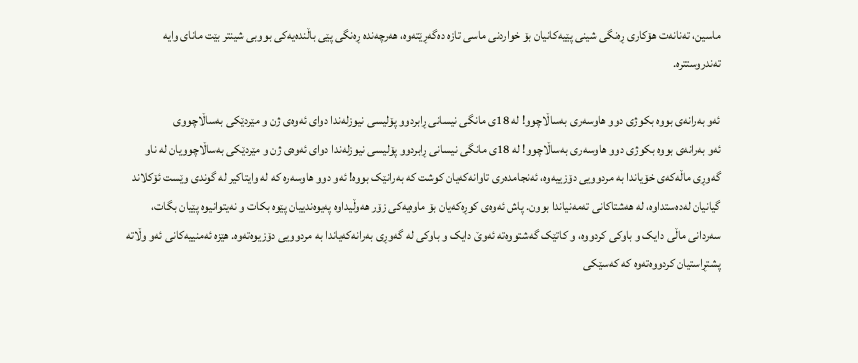ماسین، تەنانەت هۆکاری ڕەنگی شینی پێیەکانیان بۆ خواردنی ماسی تازە دەگەڕێتەوە، هەرچەندە ڕەنگی پێی باڵندەیەکی بووبی شینتر بێت مانای وایە تەندروستترە.

ئەو بەرانەی بووە بکوژی دوو هاوسەری بەساڵاچوو! لە 18ی مانگی نیسانی ڕابردوو پۆلیسی نیوزلەندا دوای ئەوەی ژن و مێردێکی بەساڵاچووی
ئەو بەرانەی بووە بکوژی دوو هاوسەری بەساڵاچوو! لە 18ی مانگی نیسانی ڕابردوو پۆلیسی نیوزلەندا دوای ئەوەی ژن و مێردێکی بەساڵاچوویان لە ناو گەوڕی ماڵەکەی خۆیاندا بە مردوویی دۆزییەوە، ئەنجامدەری تاوانەکەیان کوشت کە بەرانێک بووە! ئەو دوو هاوسەرە کە لە وایتاکیر لە گوندی وێست ئۆکلاند گیانیان لەدەستداوە، لە هەشتاکانی تەمەنیاندا بوون. پاش ئەوەی کوڕەکەیان بۆ ماوەیەکی زۆر هەوڵیداوە پەیوەندییان پێوە بکات و نەیتوانیوە پێیان بگات، سەردانی ماڵی دایک و باوکی کردووە، و کاتێک گەشتووەتە ئەوێ دایک و باوکی لە گەوڕی بەرانەکەیاندا بە مردوویی دۆزیوەتەوە. هێزە ئەمنییەکانی ئەو وڵاتە پشتڕاستیان کردووەتەوە کە کەسێکی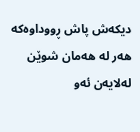دیکەش پاش ڕووداوەکە هەر لە هەمان شوێن لەلایەن ئەو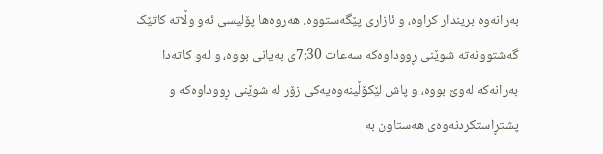بەرانەوە بریندار کراوە، و ئازاری پێگەستووە. هەروەها پۆلیسی ئەو وڵاتە کاتێک گەشتوونەتە شوێنی ڕووداوەکە سەعات 7:30ی بەیانی بووە، و لەو کاتەدا بەرانەکە لەوێ بووە، و پاش لێکۆڵینەوەیەکی زۆر لە شوێنی ڕووداوەکە و پشتڕاستکردنەوەی هەستاون بە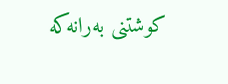کوشتنی بەرانەکە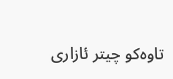تاوەکو چیتر ئازاری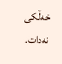خەڵکی نەدات.